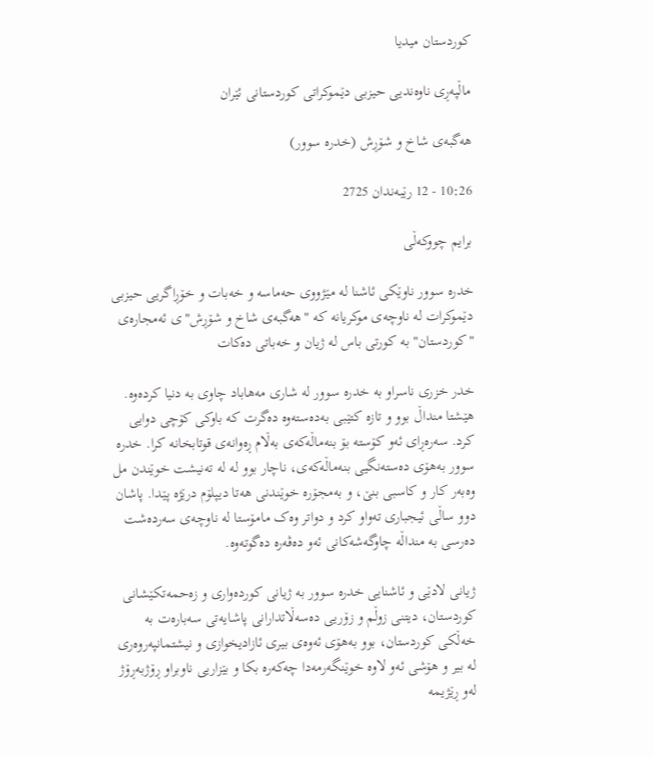کوردستان میدیا

ماڵپەڕی ناوەندیی حیزبی دێموکراتی کوردستانی ئێران

هەگبەی شاخ و شۆڕش (خدرە سوور)

10:26 - 12 رێبەندان 2725

برایم چووکەڵی

خدرە سوور ناوێکی ئاشنا لە مێژووی حەماسە و خەبات و خۆڕاگریی حیزبی دێموکرات لە ناوچەی موکریانە کە "هەگبەی شاخ و شۆڕش"ی ئەمجارەی "کوردستان" بە کورتی باس لە ژیان و خەباتی دەکات

خدر خزری ناسراو بە خدرە سوور لە شاری مەهاباد چاوی بە دنیا کردەوە. هێشتا منداڵ بوو و تازە کتێبی بەدەستەوە دەگرت کە باوکی کۆچی دوایی کرد. سەرەڕای ئەو کۆستە بۆ بنەماڵەکەی بەڵام ڕەوانەی قوتابخانە کرا. خدرە سوور بەهۆی دەستەنگیی بنەماڵەکەی، ناچار بوو لە لە تەنیشت خوێندن مل وەبەر کار و کاسبی بنێ، و بەمجۆرە خوێندنی هەتا دیپلۆم درێژە پێدا. پاشان دوو ساڵی ئیجباری تەواو کرد و دواتر وەک مامۆستا لە ناوچەی سەردەشت دەرسی بە منداڵە چاوگەشەکانی ئەو دەڤەرە دەگوتەوە.

ژیانی لادێی و ئاشنایی خدرە سوور بە ژیانی کوردەواری و زەحمەتکێشانی کوردستان، دیتنی زوڵم و زۆریی دەسەڵاتدارانی پاشایەتی سەبارەت بە خەڵکی کوردستان، بوو بەهۆی ئەوەی بیری ئازادیخوازی و نیشتمانپەروەری لە بیر و هۆشی ئەو لاوە خوێنگەرمەدا چەکەرە بکا و بێزاریی ناوبراو ڕۆژبەڕۆژ لەو ڕێژیمە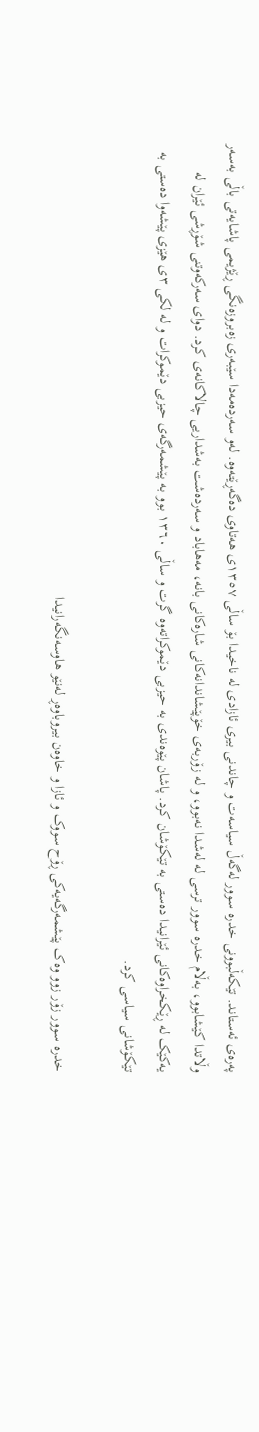پەرەی ئەستاند. تێکەڵبوونی خدرە سوور لەگەڵ سیاسەت و چاندنی بیری ئازادی لە ناخیدا بۆ ساڵی ١٣٥٧ی هەتاوی دەگەڕێتەوە. لەو سەردەمەدا سێبەری زەبروزەنگی ڕێژیمی پاشایەتی باڵی بەسەر وڵاتدا کێشابوو، بەڵام خدرە سوور ترسی لە لەشدا نەبوو، و لە زۆربەی خۆپێشاندانەکانی شارەکانی بانە، مەهاباد و سەردەشت بەشداریی چالاکانەی کرد. دوای سەرکەوتنی شۆڕشی ئێران لە یەکێک لە ڕێکخراوەکانی ئێرانیدا دەستی بە تێکۆشان کرد. پاشان پێوەندی بە حیزبی دێموکراتەوە گرت و ساڵی ١٣٦٠ بوو بە پێشمەرگەی حیزبی دێموکرات و لە لکی ٣ی هێزی پێشەوا دەستی بە تێکۆشانی سیاسی کرد.

خدرە سوور زۆر زوو وەک پێشمەرگەیەکی ڕۆح سووک و ئازا و خاوەن بیروباوەڕ لەنێو هاوسەنگەرانیدا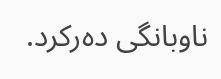ناوبانگی دەرکرد.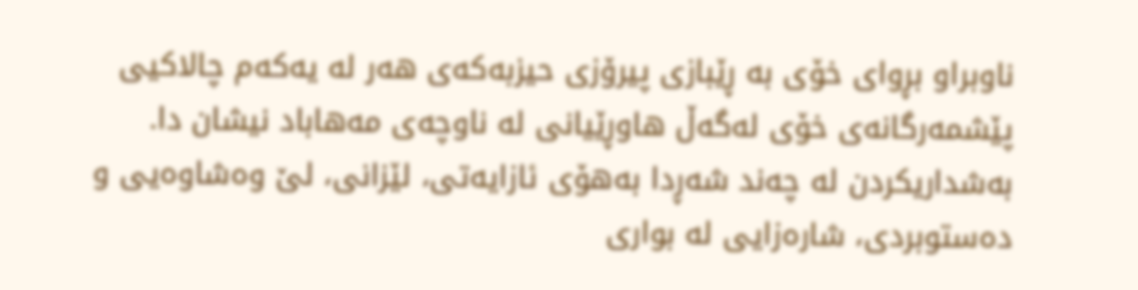ناوبراو بڕوای خۆی بە ڕێبازی پیرۆزی حیزبەکەی هەر لە یەکەم چالاکیی پێشمەرگانەی خۆی لەگەڵ هاوڕێیانی لە ناوچەی مەهاباد نیشان دا. بەشداریکردن لە چەند شەڕدا بەهۆی ئازایەتی، لێزانی، لێ وەشاوەیی و دەستوبردی، شارەزایی لە بواری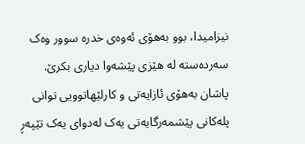نیزامیدا، بوو بەهۆی ئەوەی خدرە سوور وەک سەردەستە لە هێزی پێشەوا دیاری بکرێ. پاشان بەهۆی ئازایەتی و کارلێهاتوویی توانی پلەکانی پێشمەرگایەتی یەک لەدوای یەک تێپەڕ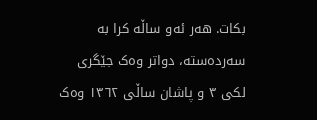بکات. هەر ئەو ساڵە کرا بە سەردەستە، دواتر وەک جێگری لکی ٣ و پاشان ساڵی ١٣٦٢ وەک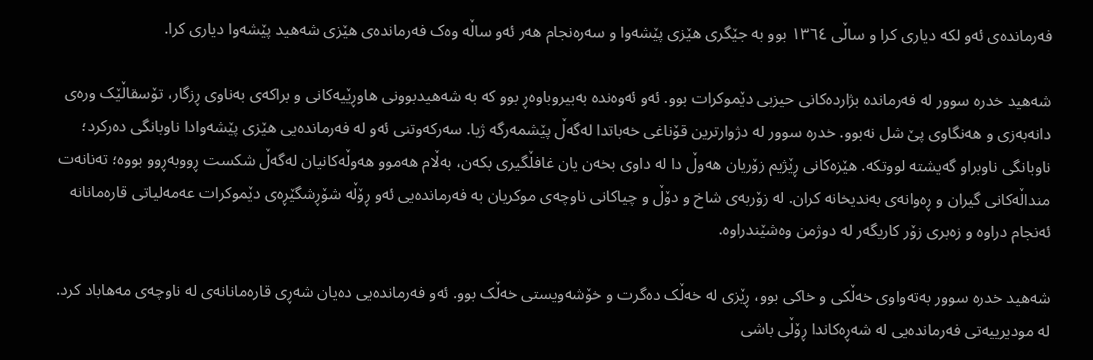فەرماندەی ئەو لکە دیاری کرا و ساڵی ١٣٦٤ بوو بە جێگری هێزی پێشەوا و سەرەنجام هەر ئەو ساڵە وەک فەرماندەی هێزی شەهید پێشەوا دیاری کرا.

شەهید خدرە سوور لە فەرماندە بژاردەکانی حیزبی دێموکرات بوو. ئەو ئەوەندە بەبیروباوەڕ بوو کە بە شەهیدبوونی هاوڕێیەکانی و براکەی بەناوی ڕزگار، تۆسقاڵێک وره‌ی دانەبەزی و هه‌نگاوی پێ شل نەبوو. خدرە سوور لە دژوارترین قۆناغی خەباتدا لەگەڵ پێشمەرگە ژیا. سەرکەوتنی ئەو لە فەرماندەیی هێزی پێشەوادا ناوبانگی دەرکرد؛ ناوبانگی ناوبراو گەیشتە لووتکە. هێزەکانی ڕێژیم زۆریان هەوڵ دا لە داوی بخەن یان غافڵگیری بکەن، بەڵام هەموو هەوڵەکانیان لەگەڵ شکست ڕووبەڕوو بووە؛ تەنانەت منداڵەکانی گیران و ڕەوانەی بەندیخانە کران. لە زۆربەی شاخ و دۆڵ و چیاکانی ناوچەی موکریان بە فەرماندەیی ئەو ڕۆڵە شۆڕشگێڕەی دێموکرات عەمەلیاتی قارەمانانە ئەنجام دراوە و زەبری زۆر کاریگەر لە دوژمن وەشێندراوە.

شەهید خدرە سوور بەتەواوی خەڵکی و خاکی بوو، ڕێزی لە خەڵک دەگرت و خۆشەویستی خەڵک بوو. ئەو فەرماندەیی دەیان شەڕی قارەمانانەی لە ناوچەی مەهاباد کرد. لە مودیرییەتی فەرماندەیی لە شەڕەکاندا ڕۆڵی باشی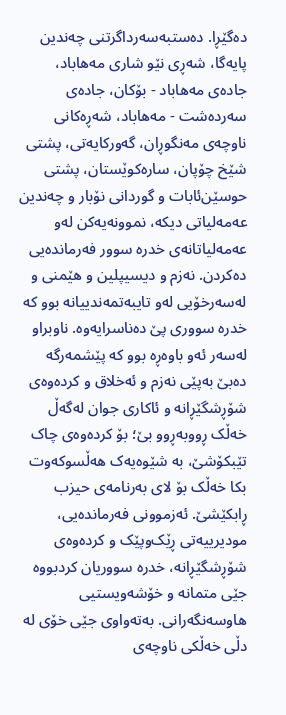دەگێڕا. دەستبەسەرداگرتنی چەندین پایەگا، شەڕی نێو شاری مەهاباد، جادەی مەهاباد - بۆکان، جادەی سەردەشت - مەهاباد، شەڕەکانی ناوچەی مەنگوڕان، گەورکایەتی، پشتی شێخ چۆپان، سارەکوێستان، پشتی حوسێن‌ئابات و گوردانی نۆبار و چەندین عەمەلیاتی دیکە، نموونەیەکن لەو عەمەلیاتانەی خدرە سوور فەرماندەیی دەکردن. نەزم و دیسیپلین و هێمنی و لەسەرخۆیی لەو تایبەتمەندییانە بوو کە خدرە سووری پێ دەناسرایەوە. ناوبراو لەسەر ئەو باوەڕە بوو کە پێشمەرگە دەبێ بەپێی نەزم و ئەخلاق و کردەوەی شۆڕشگێڕانە و ئاکاری جوان لەگەڵ خەڵک ڕووبەڕوو بێ؛ بۆ کردەوەی چاک تێبکۆشێ، بە شێوەیەک هەڵسوکەوت بکا خەڵک بۆ لای بەرنامەی حیزب ڕابکێشێ. ئەزموونی فەرماندەیی، مودیرییەتی ڕێک‌وپێک و کردەوەی شۆڕشگێڕانە، خدرە سووریان کردبووە جێی متمانە و خۆشەویستیی هاوسەنگەرانی. بەتەواوی جێی خۆی لە دڵی خەڵکی ناوچەی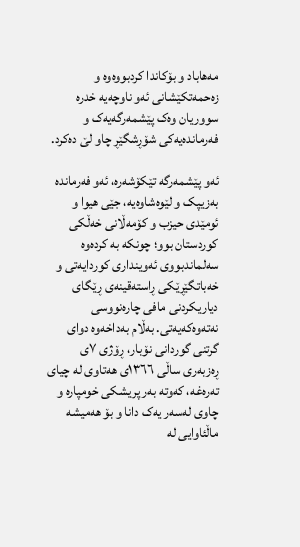مەهاباد و بۆکاندا کردبووەوە و زەحمەتکێشانی ئەو ناوچەیە خدرە سووریان وەک پێشمەرگەیەک و فەرماندەیەکی شۆڕشگێڕ چاو لێ دەکرد.

ئەو پێشمەرگە تێکۆشەرە، ئەو فەرماندە بەزیپک و لێوەشاوەیە، جێی هیوا و ئومێدی حیزب و کۆمەڵانی خەڵکی کوردستان بوو؛ چونکە بە کردەوە سەلماندبووی ئەوینداری کوردایەتی و خەباتگێڕێکی ڕاستەقینەی ڕێگای دیاریکردنی مافی چارەنووسی نەتەوەکەیەتی. بەڵام بەداخەوە دوای گرتنی گوردانی نۆبار، ڕۆژی ٧ی ڕەزبەری ساڵی ١٣٦٦ی هەتاوی لە چیای تەرەغە، کەوتە بەر پریشکی خومپارە و چاوی لەسەر یەک دانا و بۆ هەمیشە ماڵئاوایی لە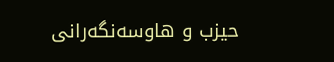حیزب و هاوسەنگەرانی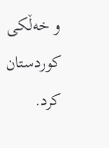و خەڵکی کوردستان کرد.